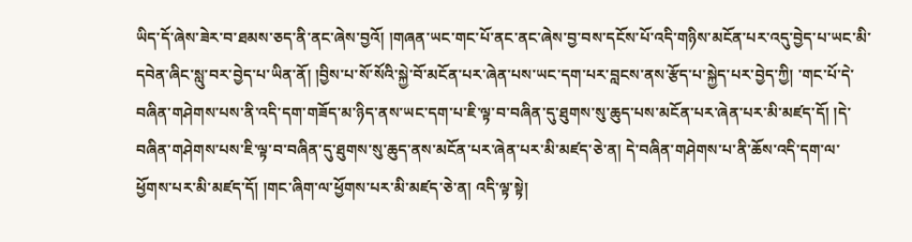ཡིད་དོ་ཞེས་ཟེར་བ་ཐམས་ཅད་ནི་ནང་ཞེས་བྱའོ། །གཞན་ཡང་གང་པོ་ནང་ནང་ཞེས་བྱ་བས་དངོས་པོ་འདི་གཉིས་མངོན་པར་འདུ་བྱེད་པ་ཡང་མི་དབེན་ཞིང་སླུ་བར་བྱེད་པ་ཡིན་ནོ། །བྱིས་པ་སོ་སོའི་སྐྱེ་བོ་མངོན་པར་ཞེན་པས་ཡང་དག་པར་བླངས་ནས་རྩོད་པ་སྐྱེད་པར་བྱེད་ཀྱི། ་གང་པོ་དེ་བཞིན་གཤེགས་པས་ནི་འདི་དག་གཟོད་མ་ཉིད་ནས་ཡང་དག་པ་ཇི་ལྟ་བ་བཞིན་དུ་ཐུགས་སུ་ཆུད་པས་མངོན་པར་ཞེན་པར་མི་མཛད་དོ། །དེ་བཞིན་གཤེགས་པས་ཇི་ལྟ་བ་བཞིན་དུ་ཐུགས་སུ་ཆུད་ནས་མངོན་པར་ཞེན་པར་མི་མཛད་ཅེ་ན། དེ་བཞིན་གཤེགས་པ་ནི་ཆོས་འདི་དག་ལ་ཕྱོགས་པར་མི་མཛད་དོ། །གང་ཞིག་ལ་ཕྱོགས་པར་མི་མཛད་ཅེ་ན། འདི་ལྟ་སྟེ།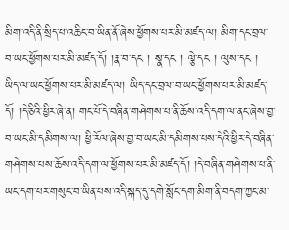མིག་འདི་ནི་སྲིད་པ་འཆིང་བ་ཡིན་ནོ་ཞེས་ཕྱོགས་པར་མི་མཛད་ལ། མིག་དང་བྲལ་བ་ཡང་ཕྱོགས་པར་མི་མཛད་དོ། །རྣ་བ་དང ། སྣ་དང ། ལྕེ་དང ། ལུས་དང ། ཡིད་ལ་ཡང་ཕྱོགས་པར་མི་མཛད་ལ། ཡིད་དང་བྲལ་བ་ཡང་ཕྱོགས་པར་མི་མཛད་དོ། །དེ་ཅིའི་ཕྱིར་ཞེ་ན། གང་པོ་དེ་བཞིན་གཤེགས་པ་ནི་ཆོས་འདི་དག་ལ་ནང་ཞེས་བྱ་བ་ཡང་མི་དམིགས་ལ། ཕྱི་རོལ་ཞེས་བྱ་བ་ཡང་མི་དམིགས་པས་དེའི་ཕྱིར་དེ་བཞིན་གཤེགས་པས་ཆོས་འདི་དག་ལ་ཕྱོགས་པར་མི་མཛད་དོ། །དེ་བཞིན་གཤེགས་པ་ནི་ཡང་དག་པར་གསུང་བ་ཡིན་པས་འདི་སྐད་དུ་དགེ་སློང་དག་མིག་ནི་བདག་ཀྱང་མ་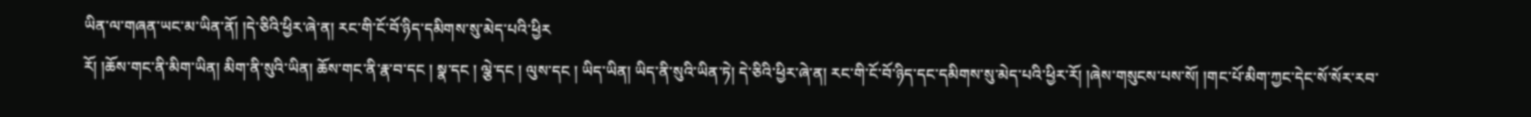ཡིན་ལ་གཞན་ཡང་མ་ཡིན་ནོ། །དེ་ཅིའི་ཕྱིར་ཞེ་ན། རང་གི་ངོ་བོ་ཉིད་དམིགས་སུ་མེད་པའི་ཕྱིར
རོ། །ཆོས་གང་ནི་མིག་ཡིན། མིག་ནི་སུའི་ཡིན། ཆོས་གང་ནི་རྣ་བ་དང ། སྣ་དང ། ལྕེ་དང ། ལུས་དང ། ཡིད་ཡིན། ཡིད་ནི་སུའི་ཡིན་ཏེ། དེ་ཅིའི་ཕྱིར་ཞེ་ན། རང་གི་ངོ་བོ་ཉིད་དང་དམིགས་སུ་མེད་པའི་ཕྱིར་རོ། །ཞེས་གསུངས་པས་སོ། །གང་པོ་མིག་ཀྱང་དེང་སོ་སོར་རབ་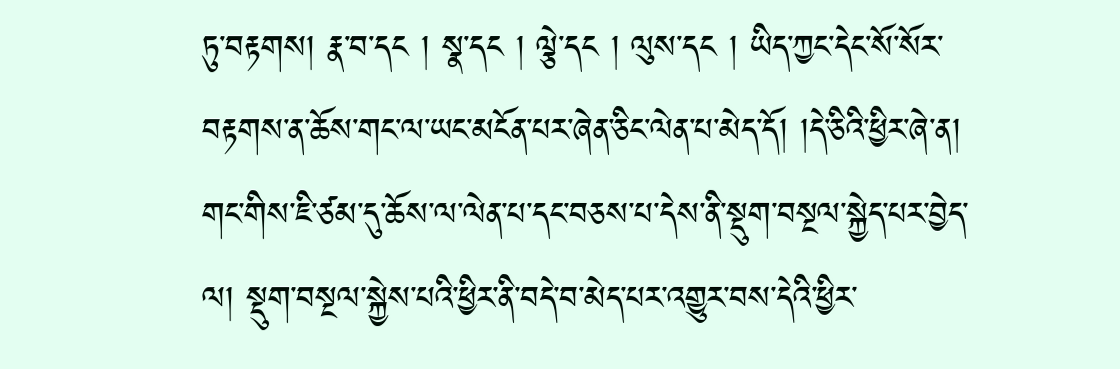ཏུ་བརྟགས། རྣ་བ་དང ། སྣ་དང ། ལྕེ་དང ། ལུས་དང ། ཡིད་ཀྱང་དེང་སོ་སོར་བརྟགས་ན་ཆོས་གང་ལ་ཡང་མངོན་པར་ཞེན་ཅིང་ལེན་པ་མེད་དོ། །དེ་ཅིའི་ཕྱིར་ཞེ་ན། གང་གིས་ཇི་ཙམ་དུ་ཆོས་ལ་ལེན་པ་དང་བཅས་པ་དེས་ནི་སྡུག་བསྔལ་སྐྱེད་པར་བྱེད་ལ། སྡུག་བསྔལ་སྐྱེས་པའི་ཕྱིར་ནི་བདེ་བ་མེད་པར་འགྱུར་བས་དེའི་ཕྱིར་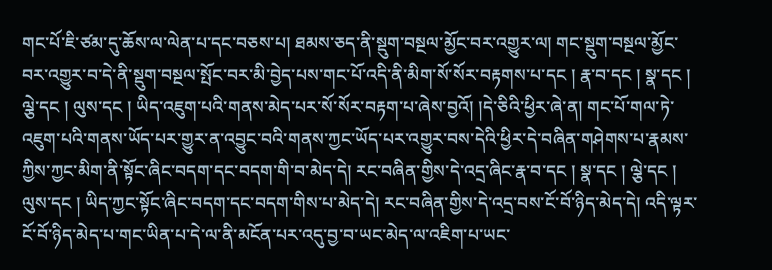གང་པོ་ཇི་ཙམ་དུ་ཆོས་ལ་ལེན་པ་དང་བཅས་པ། ཐམས་ཅད་ནི་སྡུག་བསྔལ་མྱོང་བར་འགྱུར་ལ། གང་སྡུག་བསྔལ་མྱོང་བར་འགྱུར་བ་དེ་ནི་སྡུག་བསྔལ་སྤོང་བར་མི་བྱེད་པས་གང་པོ་འདི་ནི་མིག་སོ་སོར་བརྟགས་པ་དང ། རྣ་བ་དང ། སྣ་དང ། ལྕེ་དང ། ལུས་དང ། ཡིད་འཇུག་པའི་གནས་མེད་པར་སོ་སོར་བརྟག་པ་ཞེས་བྱའོ། །དེ་ཅིའི་ཕྱིར་ཞེ་ན། གང་པོ་གལ་ཏེ་འཇུག་པའི་གནས་ཡོད་པར་གྱུར་ན་འབྱུང་བའི་གནས་ཀྱང་ཡོད་པར་འགྱུར་བས་དེའི་ཕྱིར་དེ་བཞིན་གཤེགས་པ་རྣམས་ཀྱིས་ཀྱང་མིག་ནི་སྟོང་ཞིང་བདག་དང་བདག་གི་བ་མེད་དེ། རང་བཞིན་གྱིས་དེ་འདྲ་ཞིང་རྣ་བ་དང ། སྣ་དང ། ལྕེ་དང ། ལུས་དང ། ཡིད་ཀྱང་སྟོང་ཞིང་བདག་དང་བདག་གིས་པ་མེད་དེ། རང་བཞིན་གྱིས་དེ་འདྲ་བས་ངོ་བོ་ཉིད་མེད་དེ། འདི་ལྟར་ངོ་བོ་ཉིད་མེད་པ་གང་ཡིན་པ་དེ་ལ་ནི་མངོན་པར་འདུ་བྱ་བ་ཡང་མེད་ལ་འཇིག་པ་ཡང་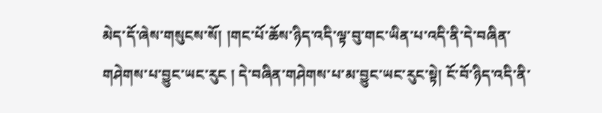མེད་དོ་ཞེས་གསུངས་སོ། །གང་པོ་ཆོས་ཉིད་འདི་ལྟ་བུ་གང་ཡིན་པ་འདི་ནི་དེ་བཞིན་གཤེགས་པ་བྱུང་ཡང་རུང ། དེ་བཞིན་གཤེགས་པ་མ་བྱུང་ཡང་རུང་སྟེ། ངོ་བོ་ཉིད་འདི་ནི་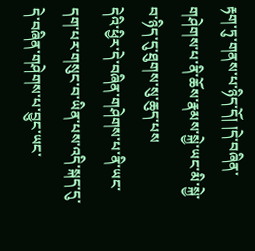རྟག་ཏུ་གནས་པ་ཉིད་དོ། །དེ་བཞིན་གཤེགས་པ་ནི་ཆོས་རྣམས་སྐྱེ་ཡང་མི་སྐྱེ་བ་ཉིད་དུ་ཐུགས་སུ་ཆུད་པས
དེའི་ཕྱིར་དེ་བཞིན་གཤེགས་པ་ནི་ཡང་དག་པར་གསུང་བ་ཡིན་པས་འདི་སྐད་དུ་དེ་བཞིན་གཤེགས་པ་བྱུང་ཡང་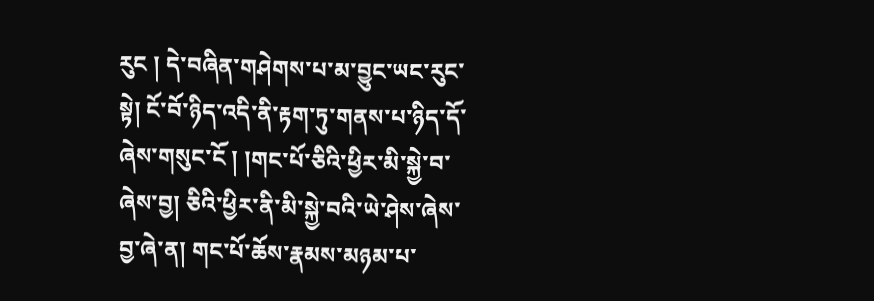རུང ། དེ་བཞིན་གཤེགས་པ་མ་བྱུང་ཡང་རུང་སྟེ། ངོ་བོ་ཉིད་འདི་ནི་རྟག་ཏུ་གནས་པ་ཉིད་དོ་ཞེས་གསུང་ངོ ། །གང་པོ་ཅིའི་ཕྱིར་མི་སྐྱེ་བ་ཞེས་བྱ། ཅིའི་ཕྱིར་ནི་མི་སྐྱེ་བའི་ཡེ་ཤེས་ཞེས་བྱ་ཞེ་ན། གང་པོ་ཆོས་རྣམས་མཉམ་པ་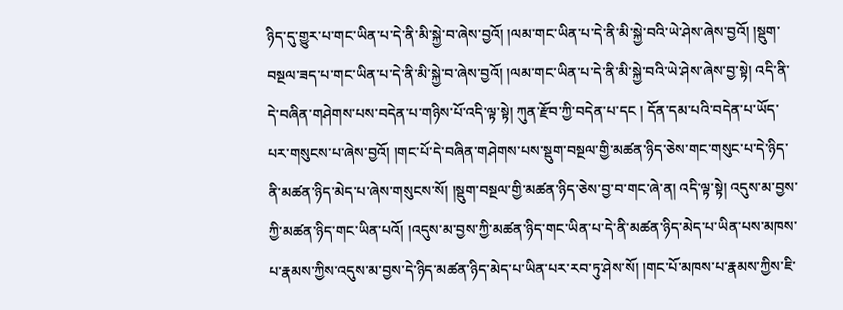ཉིད་དུ་གྱུར་པ་གང་ཡིན་པ་དེ་ནི་མི་སྐྱེ་བ་ཞེས་བྱའོ། །ལམ་གང་ཡིན་པ་དེ་ནི་མི་སྐྱེ་བའི་ཡེ་ཤེས་ཞེས་བྱའོ། །སྡུག་བསྔལ་ཟད་པ་གང་ཡིན་པ་དེ་ནི་མི་སྐྱེ་བ་ཞེས་བྱའོ། །ལམ་གང་ཡིན་པ་དེ་ནི་མི་སྐྱེ་བའི་ཡེ་ཤེས་ཞེས་བྱ་སྟེ། འདི་ནི་དེ་བཞིན་གཤེགས་པས་བདེན་པ་གཉིས་པོ་འདི་ལྟ་སྟེ། ཀུན་རྫོབ་ཀྱི་བདེན་པ་དང ། དོན་དམ་པའི་བདེན་པ་ཡོད་པར་གསུངས་པ་ཞེས་བྱའོ། །གང་པོ་དེ་བཞིན་གཤེགས་པས་སྡུག་བསྔལ་གྱི་མཚན་ཉིད་ཅེས་གང་གསུང་པ་དེ་ཉིད་ནི་མཚན་ཉིད་མེད་པ་ཞེས་གསུངས་སོ། །སྡུག་བསྔལ་གྱི་མཚན་ཉིད་ཅེས་བྱ་བ་གང་ཞེ་ན། འདི་ལྟ་སྟེ། འདུས་མ་བྱས་ཀྱི་མཚན་ཉིད་གང་ཡིན་པའོ། །འདུས་མ་བྱས་ཀྱི་མཚན་ཉིད་གང་ཡིན་པ་དེ་ནི་མཚན་ཉིད་མེད་པ་ཡིན་པས་མཁས་པ་རྣམས་ཀྱིས་འདུས་མ་བྱས་དེ་ཉིད་མཚན་ཉིད་མེད་པ་ཡིན་པར་རབ་ཏུ་ཤེས་སོ། །གང་པོ་མཁས་པ་རྣམས་ཀྱིས་ཇི་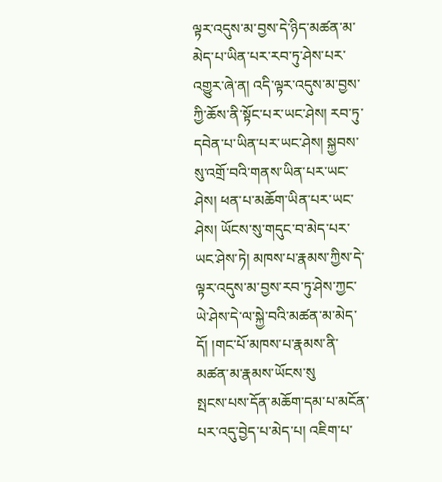ལྟར་འདུས་མ་བྱས་དེ་ཉིད་མཚན་མ་མེད་པ་ཡིན་པར་རབ་ཏུ་ཤེས་པར་འགྱུར་ཞེ་ན། འདི་ལྟར་འདུས་མ་བྱས་ཀྱི་ཆོས་ནི་སྟོང་པར་ཡང་ཤེས། རབ་ཏུ་དབེན་པ་ཡིན་པར་ཡང་ཤེས། སྐྱབས་སུ་འགྲོ་བའི་གནས་ཡིན་པར་ཡང་ཤེས། ཕན་པ་མཆོག་ཡིན་པར་ཡང་ཤེས། ཡོངས་སུ་གདུང་བ་མེད་པར་ཡང་ཤེས་ཏེ། མཁས་པ་རྣམས་ཀྱིས་དེ་ལྟར་འདུས་མ་བྱས་རབ་ཏུ་ཤེས་ཀྱང་ཡེ་ཤེས་དེ་ལ་སྐྱེ་བའི་མཚན་མ་མེད་དོ། །གང་པོ་མཁས་པ་རྣམས་ནི་མཚན་མ་རྣམས་ཡོངས་སུ
སྤངས་པས་དོན་མཆོག་དམ་པ་མངོན་པར་འདུ་བྱེད་པ་མེད་པ། འཇིག་པ་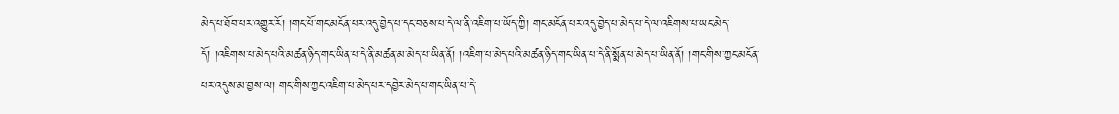མེད་པ་ཐོབ་པར་འགྱུར་རོ། །གང་པོ་གང་མངོན་པར་འདུ་བྱེད་པ་དང་བཅས་པ་དེ་ལ་ནི་འཇིག་པ་ཡོད་ཀྱི། གང་མངོན་པར་འདུ་བྱེད་པ་མེད་པ་དེ་ལ་འཇིགས་པ་ཡང་མེད་དོ། །འཇིགས་པ་མེད་པའི་མཚན་ཉིད་གང་ཡིན་པ་དེ་ནི་མཚན་མ་མེད་པ་ཡིན་ནོ། །འཇིག་པ་མེད་པའི་མཚན་ཉིད་གང་ཡིན་པ་དེ་ནི་སྨོན་པ་མེད་པ་ཡིན་ནོ། །གང་གིས་ཀྱང་མངོན་པར་འདུས་མ་བྱས་ལ། གང་གིས་ཀྱང་འཇིག་པ་མེད་པར་དབྱེར་མེད་པ་གང་ཡིན་པ་དེ་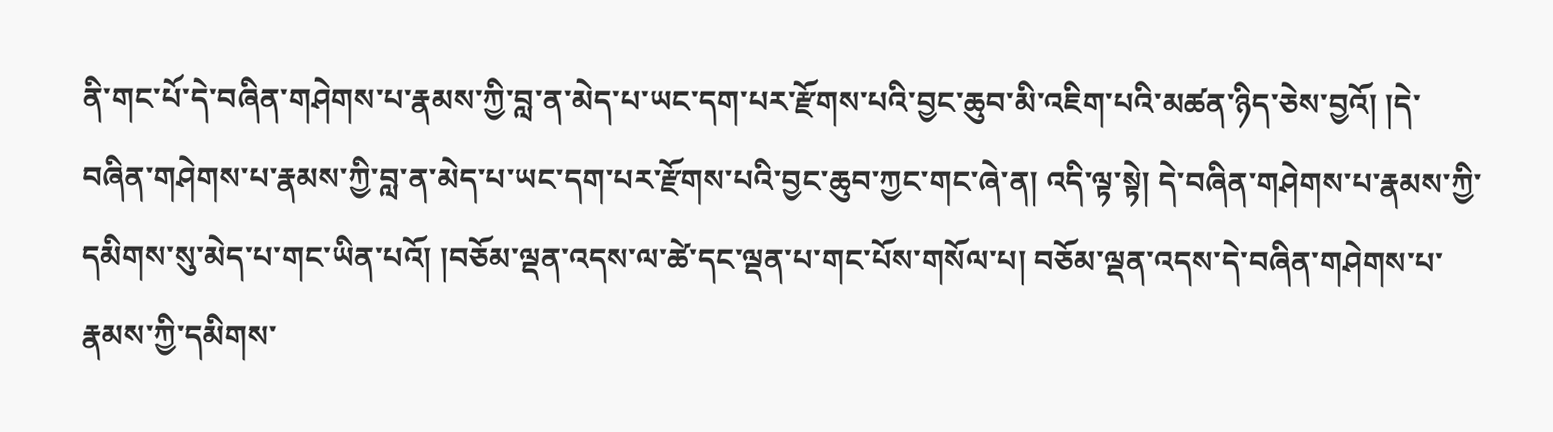ནི་གང་པོ་དེ་བཞིན་གཤེགས་པ་རྣམས་ཀྱི་བླ་ན་མེད་པ་ཡང་དག་པར་རྫོགས་པའི་བྱང་ཆུབ་མི་འཇིག་པའི་མཚན་ཉིད་ཅེས་བྱའོ། །དེ་བཞིན་གཤེགས་པ་རྣམས་ཀྱི་བླ་ན་མེད་པ་ཡང་དག་པར་རྫོགས་པའི་བྱང་ཆུབ་ཀྱང་གང་ཞེ་ན། འདི་ལྟ་སྟེ། དེ་བཞིན་གཤེགས་པ་རྣམས་ཀྱི་དམིགས་སུ་མེད་པ་གང་ཡིན་པའོ། །བཅོམ་ལྡན་འདས་ལ་ཚེ་དང་ལྡན་པ་གང་པོས་གསོལ་པ། བཅོམ་ལྡན་འདས་དེ་བཞིན་གཤེགས་པ་རྣམས་ཀྱི་དམིགས་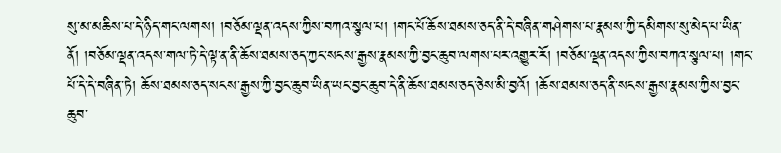སུ་མ་མཆིས་པ་དེ་ཉིད་གང་ལགས། །བཅོམ་ལྡན་འདས་ཀྱིས་བཀའ་སྩལ་པ། །གང་པོ་ཆོས་ཐམས་ཅད་ནི་དེ་བཞིན་གཤེགས་པ་རྣམས་ཀྱི་དམིགས་སུ་མེད་པ་ཡིན་ནོ། །བཅོམ་ལྡན་འདས་གལ་ཏེ་དེ་ལྟ་ན་ནི་ཆོས་ཐམས་ཅད་ཀྱང་སངས་རྒྱས་རྣམས་ཀྱི་བྱང་ཆུབ་ལགས་པར་འགྱུར་རོ། །བཅོམ་ལྡན་འདས་ཀྱིས་བཀའ་སྩལ་པ། །གང་པོ་དེ་དེ་བཞིན་ཏེ། ཆོས་ཐམས་ཅད་སངས་རྒྱས་ཀྱི་བྱང་ཆུབ་ཡིན་ཡང་བྱང་ཆུབ་དེ་ནི་ཆོས་ཐམས་ཅད་ཅེས་མི་བྱའོ། །ཆོས་ཐམས་ཅད་ནི་སངས་རྒྱས་རྣམས་ཀྱིས་བྱང་ཆུབ་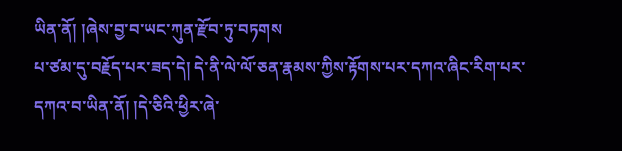ཡིན་ནོ། །ཞེས་བྱ་བ་ཡང་ཀུན་རྫོབ་ཏུ་བཏགས
པ་ཙམ་དུ་བརྗོད་པར་ཟད་དེ། དེ་ནི་ལེ་ལོ་ཅན་རྣམས་ཀྱིས་རྟོགས་པར་དཀའ་ཞིང་རིག་པར་དཀའ་བ་ཡིན་ནོ། །དེ་ཅིའི་ཕྱིར་ཞེ་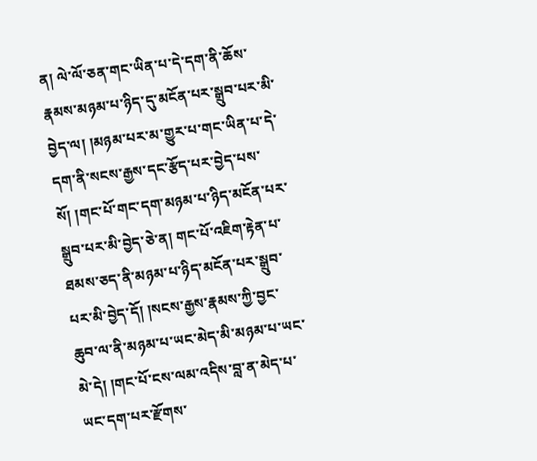ན། ལེ་ལོ་ཅན་གང་ཡིན་པ་དེ་དག་ནི་ཆོས་རྣམས་མཉམ་པ་ཉིད་དུ་མངོན་པར་སྒྲུབ་པར་མི་བྱེད་ལ། །མཉམ་པར་མ་གྱུར་པ་གང་ཡིན་པ་དེ་དག་ནི་སངས་རྒྱས་དང་རྩོད་པར་བྱེད་པས་སོ། །གང་པོ་གང་དག་མཉམ་པ་ཉིད་མངོན་པར་སྒྲུབ་པར་མི་བྱེད་ཅེ་ན། གང་པོ་འཇིག་རྟེན་པ་ཐམས་ཅད་ནི་མཉམ་པ་ཉིད་མངོན་པར་སྒྲུབ་པར་མི་བྱེད་དོ། །སངས་རྒྱས་རྣམས་ཀྱི་བྱང་ཆུབ་ལ་ནི་མཉམ་པ་ཡང་མེད་མི་མཉམ་པ་ཡང་མེ་དེ། །གང་པོ་ངས་ལམ་འདིས་བླ་ན་མེད་པ་ཡང་དག་པར་རྫོགས་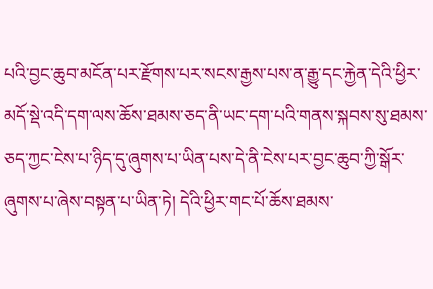པའི་བྱང་ཆུབ་མངོན་པར་རྫོགས་པར་སངས་རྒྱས་པས་ན་རྒྱུ་དང་རྐྱེན་དེའི་ཕྱིར་མདོ་སྡེ་འདི་དག་ལས་ཆོས་ཐམས་ཅད་ནི་ཡང་དག་པའི་གནས་སྐབས་སུ་ཐམས་ཅད་ཀྱང་ངེས་པ་ཉིད་དུ་ཞུགས་པ་ཡིན་པས་དེ་ནི་ངེས་པར་བྱང་ཆུབ་ཀྱི་སྒོར་ཞུགས་པ་ཞེས་བསྟན་པ་ཡིན་ཏེ། དེའི་ཕྱིར་གང་པོ་ཆོས་ཐམས་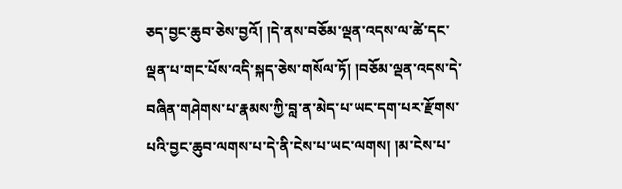ཅད་བྱང་ཆུབ་ཅེས་བྱའོ། །དེ་ནས་བཅོམ་ལྡན་འདས་ལ་ཚེ་དང་ལྡན་པ་གང་པོས་འདི་སྐད་ཅེས་གསོལ་ཏོ། །བཅོམ་ལྡན་འདས་དེ་བཞིན་གཤེགས་པ་རྣམས་ཀྱི་བླ་ན་མེད་པ་ཡང་དག་པར་རྫོགས་པའི་བྱང་ཆུབ་ལགས་པ་དེ་ནི་ངེས་པ་ཡང་ལགས། །མ་ངེས་པ་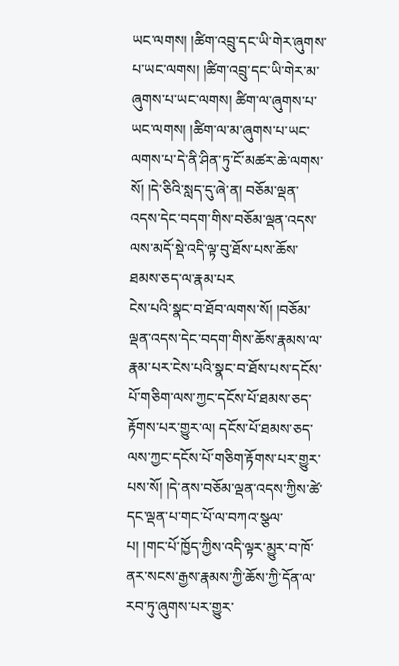ཡང་ལགས། །ཚིག་འབྲུ་དང་ཡི་གེར་ཞུགས་པ་ཡང་ལགས། །ཚིག་འབྲུ་དང་ཡི་གེར་མ་ཞུགས་པ་ཡང་ལགས། ཚིག་ལ་ཞུགས་པ་ཡང་ལགས། །ཚིག་ལ་མ་ཞུགས་པ་ཡང་ལགས་པ་དེ་ནི་ཤིན་ཏུ་ངོ་མཚར་ཆེ་ལགས་སོ། །དེ་ཅིའི་སླད་དུ་ཞེ་ན། བཅོམ་ལྡན་འདས་དེང་བདག་གིས་བཅོམ་ལྡན་འདས་ལས་མདོ་སྡེ་འདི་ལྟ་བུ་ཐོས་པས་ཆོས་ཐམས་ཅད་ལ་རྣམ་པར
ངེས་པའི་སྣང་བ་ཐོབ་ལགས་སོ། །བཅོམ་ལྡན་འདས་དེང་བདག་གིས་ཆོས་རྣམས་ལ་རྣམ་པར་ངེས་པའི་སྣང་བ་ཐོས་པས་དངོས་པོ་གཅིག་ལས་ཀྱང་དངོས་པོ་ཐམས་ཅད་རྟོགས་པར་གྱུར་ལ། དངོས་པོ་ཐམས་ཅད་ལས་ཀྱང་དངོས་པོ་གཅིག་རྟོགས་པར་གྱུར་པས་སོ། །དེ་ནས་བཅོམ་ལྡན་འདས་ཀྱིས་ཚེ་དང་ལྡན་པ་གང་པོ་ལ་བཀའ་སྩལ་པ། །གང་པོ་ཁྱོད་ཀྱིས་འདི་ལྟར་མྱུར་བ་ཁོ་ནར་སངས་རྒྱས་རྣམས་ཀྱི་ཆོས་ཀྱི་དོན་ལ་རབ་ཏུ་ཞུགས་པར་གྱུར་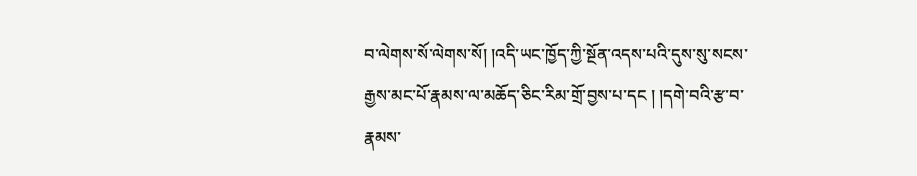བ་ལེགས་སོ་ལེགས་སོ། །འདི་ཡང་ཁྱོད་ཀྱི་སྔོན་འདས་པའི་དུས་སུ་སངས་རྒྱས་མང་པོ་རྣམས་ལ་མཆོད་ཅིང་རིམ་གྲོ་བྱས་པ་དང ། །དགེ་བའི་རྩ་བ་རྣམས་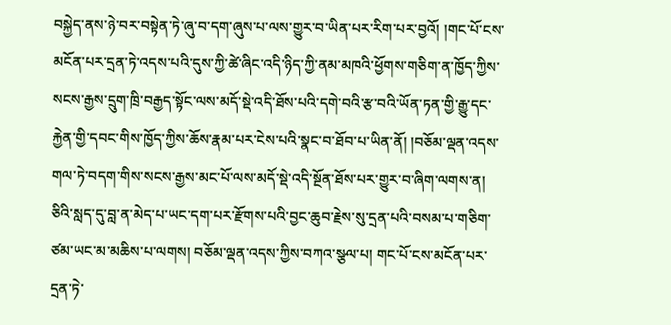བསྐྱེད་ནས་ཉེ་བར་བསྟེན་ཏེ་ཞུ་བ་དག་ཞུས་པ་ལས་གྱུར་བ་ཡིན་པར་རིག་པར་བྱའོ། །གང་པོ་ངས་མངོན་པར་དྲན་ཏེ་འདས་པའི་དུས་ཀྱི་ཚེ་ཞིང་འདི་ཉིད་ཀྱི་ནམ་མཁའི་ཕྱོགས་གཅིག་ན་ཁྱོད་ཀྱིས་སངས་རྒྱས་དྲུག་ཁྲི་བརྒྱད་སྟོང་ལས་མདོ་སྡེ་འདི་ཐོས་པའི་དགེ་བའི་རྩ་བའི་ཡོན་ཏན་གྱི་རྒྱུ་དང་རྐྱེན་གྱི་དབང་གིས་ཁྱོད་ཀྱིས་ཆོས་རྣམ་པར་ངེས་པའི་སྣང་བ་ཐོབ་པ་ཡིན་ནོ། །བཅོམ་ལྡན་འདས་གལ་ཏེ་བདག་གིས་སངས་རྒྱས་མང་པོ་ལས་མདོ་སྡེ་འདི་སྔོན་ཐོས་པར་གྱུར་བ་ཞིག་ལགས་ན། ཅིའི་སླད་དུ་བླ་ན་མེད་པ་ཡང་དག་པར་རྫོགས་པའི་བྱང་ཆུབ་རྗེས་སུ་དྲན་པའི་བསམ་པ་གཅིག་ཙམ་ཡང་མ་མཆིས་པ་ལགས། བཅོམ་ལྡན་འདས་ཀྱིས་བཀའ་སྩལ་པ། གང་པོ་ངས་མངོན་པར་དྲན་ཏེ་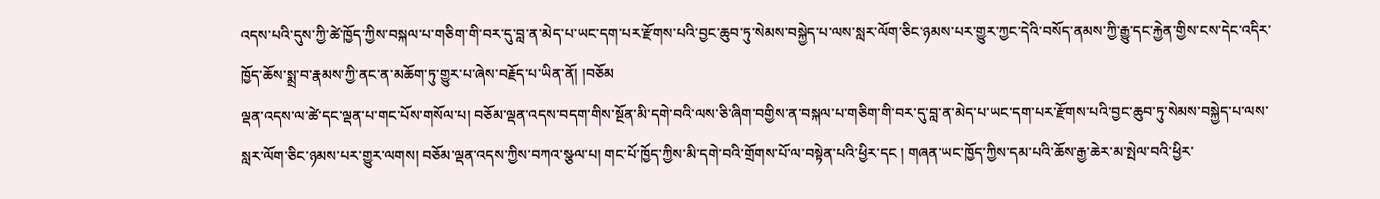འདས་པའི་དུས་ཀྱི་ཚེ་ཁྱོད་ཀྱིས་བསྐལ་པ་གཅིག་གི་བར་དུ་བླ་ན་མེད་པ་ཡང་དག་པར་རྫོགས་པའི་བྱང་ཆུབ་ཏུ་སེམས་བསྐྱེད་པ་ལས་སླར་ལོག་ཅིང་ཉམས་པར་གྱུར་ཀྱང་དེའི་བསོད་ནམས་ཀྱི་རྒྱུ་དང་རྐྱེན་གྱིས་ངས་དེང་འདིར་ཁྱོད་ཆོས་སྨྲ་བ་རྣམས་ཀྱི་ནང་ན་མཆོག་ཏུ་གྱུར་པ་ཞེས་བརྗོད་པ་ཡིན་ནོ། །བཅོམ
ལྡན་འདས་ལ་ཚེ་དང་ལྡན་པ་གང་པོས་གསོལ་པ། བཅོམ་ལྡན་འདས་བདག་གིས་སྔོན་མི་དགེ་བའི་ལས་ཅི་ཞིག་བགྱིས་ན་བསྐལ་པ་གཅིག་གི་བར་དུ་བླ་ན་མེད་པ་ཡང་དག་པར་རྫོགས་པའི་བྱང་ཆུབ་ཏུ་སེམས་བསྐྱེད་པ་ལས་སླར་ལོག་ཅིང་ཉམས་པར་གྱུར་ལགས། བཅོམ་ལྡན་འདས་ཀྱིས་བཀའ་སྩལ་པ། གང་པོ་ཁྱོད་ཀྱིས་མི་དགེ་བའི་གྲོགས་པོ་ལ་བསྟེན་པའི་ཕྱིར་དང ། གཞན་ཡང་ཁྱོད་ཀྱིས་དམ་པའི་ཆོས་རྒྱ་ཆེར་མ་སྤེལ་བའི་ཕྱིར་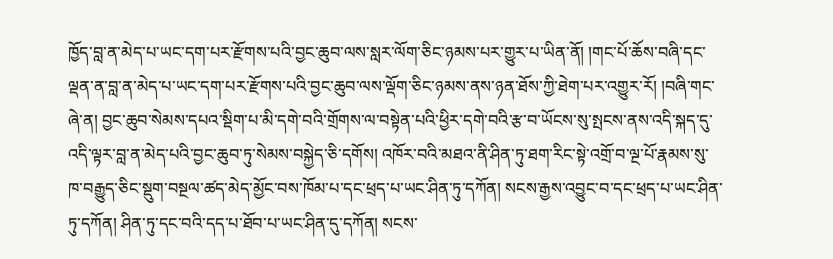ཁྱོད་བླ་ན་མེད་པ་ཡང་དག་པར་རྫོགས་པའི་བྱང་ཆུབ་ལས་སླར་ལོག་ཅིང་ཉམས་པར་གྱུར་པ་ཡིན་ནོ། །གང་པོ་ཆོས་བཞི་དང་ལྡན་ན་བླ་ན་མེད་པ་ཡང་དག་པར་རྫོགས་པའི་བྱང་ཆུབ་ལས་ལྡོག་ཅིང་ཉམས་ནས་ཉན་ཐོས་ཀྱི་ཐེག་པར་འགྱུར་རོ། །བཞི་གང་ཞེ་ན། བྱང་ཆུབ་སེམས་དཔའ་སྡིག་པ་མི་དགེ་བའི་གྲོགས་ལ་བསྟེན་པའི་ཕྱིར་དགེ་བའི་རྩ་བ་ཡོངས་སུ་སྤངས་ནས་འདི་སྐད་དུ་འདི་ལྟར་བླ་ན་མེད་པའི་བྱང་ཆུབ་ཏུ་སེམས་བསྐྱེད་ཅི་དགོས། འཁོར་བའི་མཐའ་ནི་ཤིན་ཏུ་ཐག་རིང་སྟེ་འགྲོ་བ་ལྔ་པོ་རྣམས་སུ་ཁ་བརྒྱུད་ཅིང་སྡུག་བསྔལ་ཚད་མེད་མྱོང་བས་ཁོམ་པ་དང་ཕྲད་པ་ཡང་ཤིན་ཏུ་དཀོན། སངས་རྒྱས་འབྱུང་བ་དང་ཕྲད་པ་ཡང་ཤིན་ཏུ་དཀོན། ཤིན་ཏུ་དང་བའི་དད་པ་ཐོབ་པ་ཡང་ཤིན་དུ་དཀོན། སངས་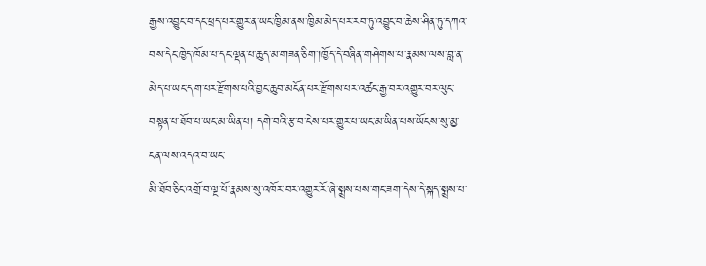རྒྱས་འབྱུང་བ་དང་ཕྲད་པར་གྱུར་ན་ཡང་ཁྱིམ་ནས་ཁྱིམ་མེད་པར་རབ་ཏུ་འབྱུང་བ་ཆེས་ཤིན་ཏུ་དཀའ་བས་དེང་ཁྱེད་ཁོམ་པ་དང་ལྡན་པ་ཆུད་མ་གཟན་ཅིག་།ཁྱོད་དེ་བཞིན་གཤེགས་པ་རྣམས་ལས་བླ་ན་མེད་པ་ཡང་དག་པར་རྫོགས་པའི་བྱང་ཆུབ་མངོན་པར་རྫོགས་པར་འཚང་རྒྱ་བར་འགྱུར་བར་ལུང་བསྟན་པ་ཐོབ་པ་ཡང་མ་ཡིན་པ། དགེ་བའི་རྩ་བ་ངེས་པར་གྱུར་པ་ཡང་མ་ཡིན་པས་ཡོངས་སུ་མྱ་ངན་ལས་འདའ་བ་ཡང་
མི་ཐོབ་ཅིང་འགྲོ་བ་ལྔ་པོ་རྣམས་སུ་འཁོར་བར་འགྱུར་རོ་ཞེ་སྨྲས་པས་གང་ཟག་དེས་དེ་སྐད་སྨྲས་པ་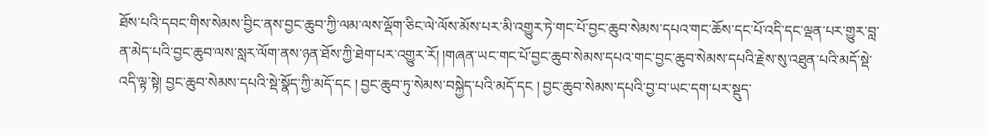ཐོས་པའི་དབང་གིས་སེམས་བྱིང་ནས་བྱང་ཆུབ་ཀྱི་ལམ་ལས་ལྡོག་ཅིང་ལེ་ལོས་མོས་པར་མི་འགྱུར་ཏེ་གང་པོ་བྱང་ཆུབ་སེམས་དཔའ་གང་ཆོས་དང་པོ་འདི་དང་ལྡན་པར་གྱུར་བླ་ན་མེད་པའི་བྱང་ཆུབ་ལས་སླར་ལོག་ནས་ཉན་ཐོས་ཀྱི་ཐེག་པར་འགྱུར་རོ། །གཞན་ཡང་གང་པོ་བྱང་ཆུབ་སེམས་དཔའ་གང་བྱང་ཆུབ་སེམས་དཔའི་རྗེས་སུ་འཐུན་པའི་མདོ་སྡེ་འདི་ལྟ་སྟེ། བྱང་ཆུབ་སེམས་དཔའི་སྡེ་སྣོད་ཀྱི་མདོ་དང ། བྱང་ཆུབ་ཏུ་སེམས་བསྐྱེད་པའི་མདོ་དང ། བྱང་ཆུབ་སེམས་དཔའི་བྱ་བ་ཡང་དག་པར་སྡུད་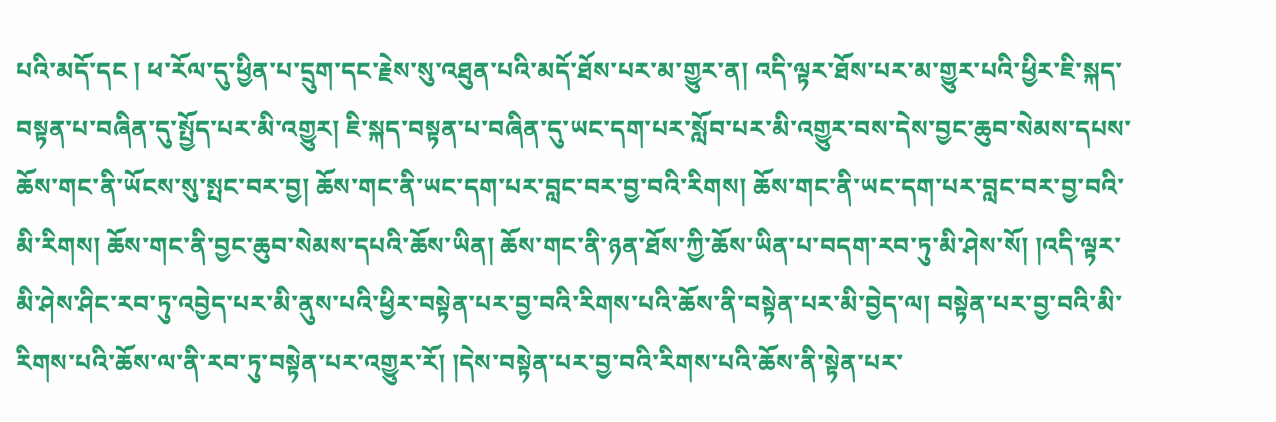པའི་མདོ་དང ། ཕ་རོལ་དུ་ཕྱིན་པ་དྲུག་དང་རྗེས་སུ་འཐུན་པའི་མདོ་ཐོས་པར་མ་གྱུར་ན། འདི་ལྟར་ཐོས་པར་མ་གྱུར་པའི་ཕྱིར་ཇི་སྐད་བསྟན་པ་བཞིན་དུ་སྤྱོད་པར་མི་འགྱུར། ཇི་སྐད་བསྟན་པ་བཞིན་དུ་ཡང་དག་པར་སློབ་པར་མི་འགྱུར་བས་དེས་བྱང་ཆུབ་སེམས་དཔས་ཆོས་གང་ནི་ཡོངས་སུ་སྤང་བར་བྱ། ཆོས་གང་ནི་ཡང་དག་པར་བླང་བར་བྱ་བའི་རིགས། ཆོས་གང་ནི་ཡང་དག་པར་བླང་བར་བྱ་བའི་མི་རིགས། ཆོས་གང་ནི་བྱང་ཆུབ་སེམས་དཔའི་ཆོས་ཡིན། ཆོས་གང་ནི་ཉན་ཐོས་ཀྱི་ཆོས་ཡིན་པ་བདག་རབ་ཏུ་མི་ཤེས་སོ། །འདི་ལྟར་མི་ཤེས་ཤིང་རབ་ཏུ་འབྱེད་པར་མི་ནུས་པའི་ཕྱིར་བསྟེན་པར་བྱ་བའི་རིགས་པའི་ཆོས་ནི་བསྟེན་པར་མི་བྱེད་ལ། བསྟེན་པར་བྱ་བའི་མི་རིགས་པའི་ཆོས་ལ་ནི་རབ་ཏུ་བསྟེན་པར་འགྱུར་རོ། །དེས་བསྟེན་པར་བྱ་བའི་རིགས་པའི་ཆོས་ནི་སྟེན་པར་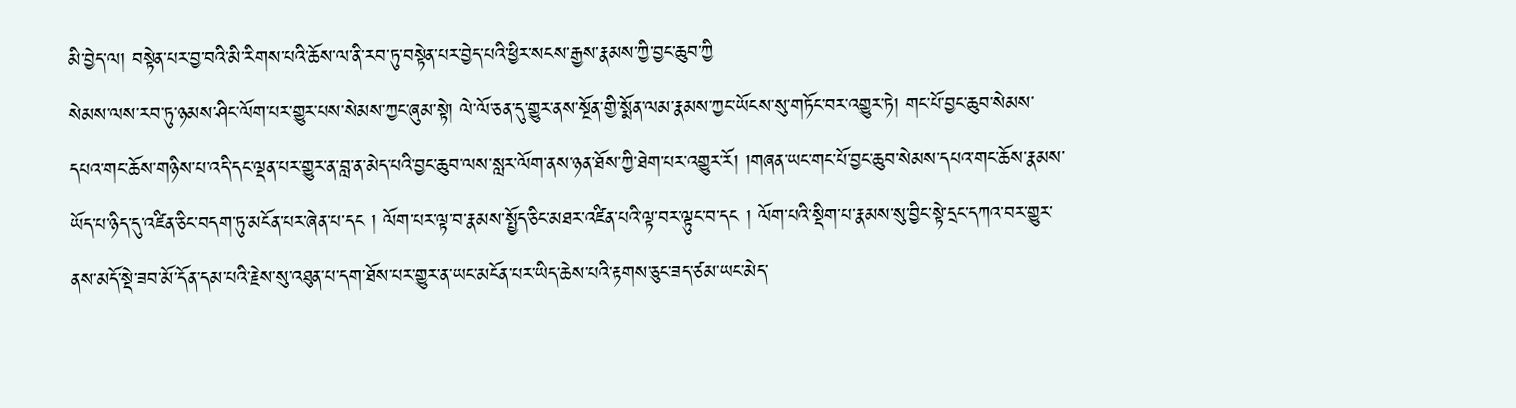མི་བྱེད་ལ། བསྟེན་པར་བྱ་བའི་མི་རིགས་པའི་ཆོས་ལ་ནི་རབ་ཏུ་བསྟེན་པར་བྱེད་པའི་ཕྱིར་སངས་རྒྱས་རྣམས་ཀྱི་བྱང་ཆུབ་ཀྱི
སེམས་ལས་རབ་ཏུ་ཉམས་ཤིང་ལོག་པར་གྱུར་པས་སེམས་ཀྱང་ཞུམ་སྟེ། ལེ་ལོ་ཅན་དུ་གྱུར་ནས་སྔོན་གྱི་སྨོན་ལམ་རྣམས་ཀྱང་ཡོངས་སུ་གཏོང་བར་འགྱུར་ཏེ། གང་པོ་བྱང་ཆུབ་སེམས་དཔའ་གང་ཆོས་གཉིས་པ་འདི་དང་ལྡན་པར་གྱུར་ན་བླ་ན་མེད་པའི་བྱང་ཆུབ་ལས་སླར་ལོག་ནས་ཉན་ཐོས་ཀྱི་ཐེག་པར་འགྱུར་རོ། །གཞན་ཡང་གང་པོ་བྱང་ཆུབ་སེམས་དཔའ་གང་ཆོས་རྣམས་ཡོད་པ་ཉིད་དུ་འཛིན་ཅིང་བདག་ཏུ་མངོན་པར་ཞེན་པ་དང ། ལོག་པར་ལྟ་བ་རྣམས་སྤྱོད་ཅིང་མཐར་འཛིན་པའི་ལྟ་བར་ལྟུང་བ་དང ། ལོག་པའི་སྡིག་པ་རྣམས་སུ་བྱིང་སྟེ་དྲང་དཀའ་བར་གྱུར་ནས་མདོ་སྡེ་ཟབ་མོ་དོན་དམ་པའི་རྗེས་སུ་འཐུན་པ་དག་ཐོས་པར་གྱུར་ན་ཡང་མངོན་པར་ཡིད་ཆེས་པའི་རྟགས་ཅུང་ཟད་ཙམ་ཡང་མེད་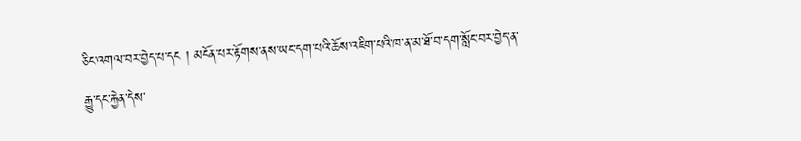ཅིང་འགལ་བར་བྱེད་པ་དང ། མངོན་པར་རྟོགས་ནས་ཡང་དག་པའི་ཆོས་འཇིག་པའི་ཁ་ན་མ་ཐོ་བ་དག་སློང་བར་བྱེད་ན་རྒྱུ་དང་རྐྱེན་དེས་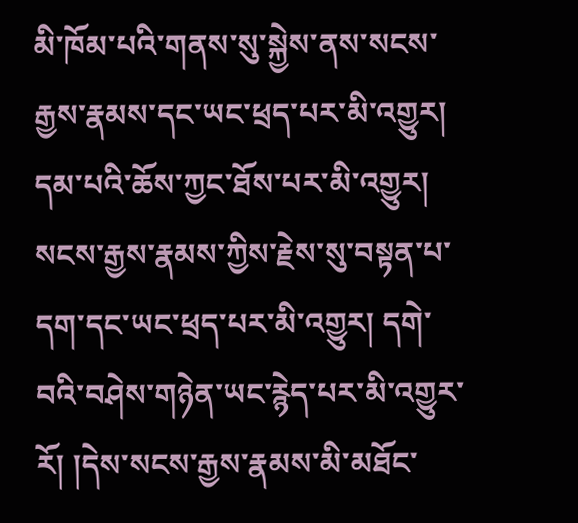མི་ཁོམ་པའི་གནས་སུ་སྐྱེས་ནས་སངས་རྒྱས་རྣམས་དང་ཡང་ཕྲད་པར་མི་འགྱུར། དམ་པའི་ཆོས་ཀྱང་ཐོས་པར་མི་འགྱུར། སངས་རྒྱས་རྣམས་ཀྱིས་རྗེས་སུ་བསྟན་པ་དག་དང་ཡང་ཕྲད་པར་མི་འགྱུར། དགེ་བའི་བཤེས་གཉེན་ཡང་རྙེད་པར་མི་འགྱུར་རོ། །དེས་སངས་རྒྱས་རྣམས་མི་མཐོང་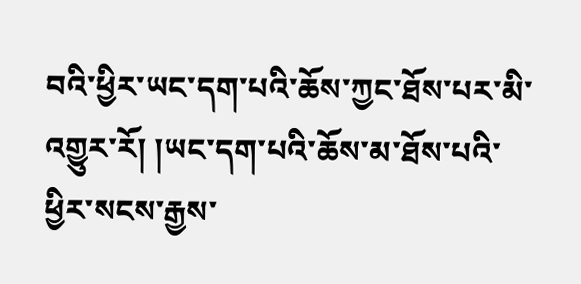བའི་ཕྱིར་ཡང་དག་པའི་ཆོས་ཀྱང་ཐོས་པར་མི་འགྱུར་རོ། །ཡང་དག་པའི་ཆོས་མ་ཐོས་པའི་ཕྱིར་སངས་རྒྱས་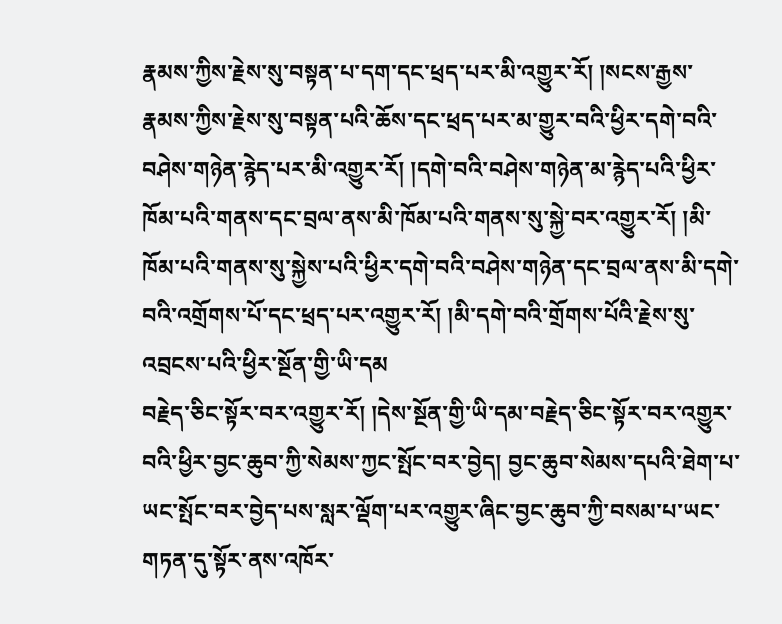རྣམས་ཀྱིས་རྗེས་སུ་བསྟན་པ་དག་དང་ཕྲད་པར་མི་འགྱུར་རོ། །སངས་རྒྱས་རྣམས་ཀྱིས་རྗེས་སུ་བསྟན་པའི་ཆོས་དང་ཕྲད་པར་མ་གྱུར་བའི་ཕྱིར་དགེ་བའི་བཤེས་གཉེན་རྙེད་པར་མི་འགྱུར་རོ། །དགེ་བའི་བཤེས་གཉེན་མ་རྙེད་པའི་ཕྱིར་ཁོམ་པའི་གནས་དང་བྲལ་ནས་མི་ཁོམ་པའི་གནས་སུ་སྐྱེ་བར་འགྱུར་རོ། །མི་ཁོམ་པའི་གནས་སུ་སྐྱེས་པའི་ཕྱིར་དགེ་བའི་བཤེས་གཉེན་དང་བྲལ་ནས་མི་དགེ་བའི་འགྲོགས་པོ་དང་ཕྲད་པར་འགྱུར་རོ། །མི་དགེ་བའི་གྲོགས་པོའི་རྗེས་སུ་འབྲངས་པའི་ཕྱིར་སྔོན་གྱི་ཡི་དམ
བརྗེད་ཅིང་སྟོར་བར་འགྱུར་རོ། །དེས་སྔོན་གྱི་ཡི་དམ་བརྗེད་ཅིང་སྟོར་བར་འགྱུར་བའི་ཕྱིར་བྱང་ཆུབ་ཀྱི་སེམས་ཀྱང་སྤོང་བར་བྱེད། བྱང་ཆུབ་སེམས་དཔའི་ཐེག་པ་ཡང་སྤོང་བར་བྱེད་པས་སླར་ལྡོག་པར་འགྱུར་ཞིང་བྱང་ཆུབ་ཀྱི་བསམ་པ་ཡང་གཏན་དུ་སྟོར་ནས་འཁོར་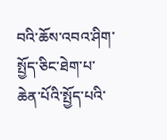བའི་ཆོས་འབའ་ཤིག་སྤྱོད་ཅིང་ཐེག་པ་ཆེན་པོའི་སྤྱོད་པའི་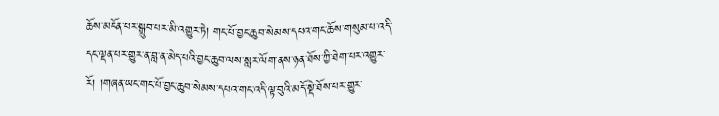ཆོས་མངོན་པར་སྒྲུབ་པར་མི་འགྱུར་ཏེ། གང་པོ་བྱང་ཆུབ་སེམས་དཔའ་གང་ཆོས་གསུམ་པ་འདི་དང་ལྡན་པར་གྱུར་ན་བླ་ན་མེད་པའི་བྱང་ཆུབ་ལས་སླར་ལོག་ནས་ཉན་ཐོས་ཀྱི་ཐེག་པར་འགྱུར་རོ། །གཞན་ཡང་གང་པོ་བྱང་ཆུབ་སེམས་དཔའ་གང་འདི་ལྟ་བུའི་མདོ་སྡེ་ཐོས་པར་གྱུར་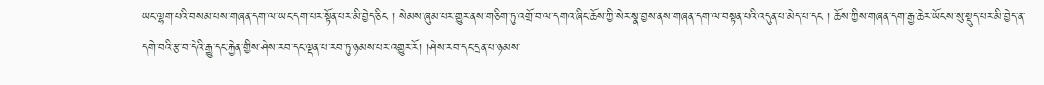ཡང་ལྷག་པའི་བསམ་པས་གཞན་དག་ལ་ཡང་དག་པར་སྟོན་པར་མི་བྱེད་ཅིང ། སེམས་ཞུམ་པར་གྱུར་ནས་གཅིག་ཏུ་འགྲོ་བ་ལ་དགའ་ཞིང་ཆོས་ཀྱི་སེར་སྣ་བྱས་ནས་གཞན་དག་ལ་བསྟན་པའི་འདུན་པ་མེད་པ་དང ། ཆོས་ཀྱིས་གཞན་དག་རྒྱ་ཆེར་ཡོངས་སུ་སྡུད་པར་མི་བྱེད་ན་དགེ་བའི་རྩ་བ་དེའི་རྒྱུ་དང་རྐྱེན་གྱིས་ཤེས་རབ་དང་ལྡན་པ་རབ་ཏུ་ཉམས་པར་འགྱུར་རོ། །ཤེས་རབ་དང་དྲན་པ་ཉམས་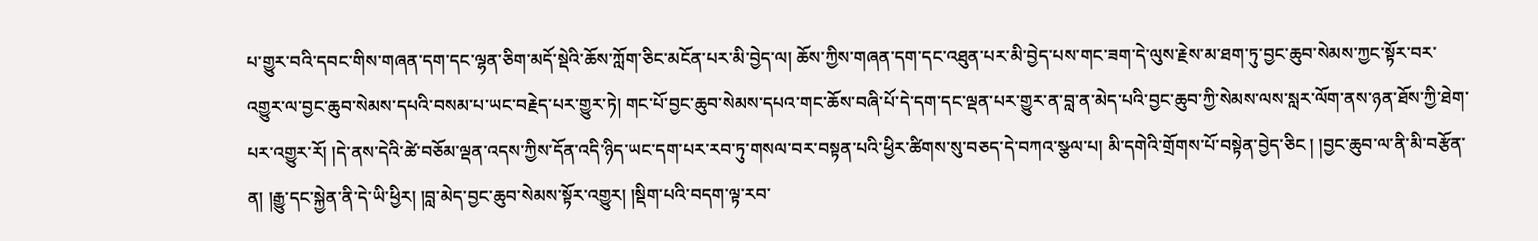པ་གྱུར་བའི་དབང་གིས་གཞན་དག་དང་ལྷན་ཅིག་མདོ་སྡེའི་ཆོས་ཀློག་ཅིང་མངོན་པར་མི་བྱེད་ལ། ཆོས་ཀྱིས་གཞན་དག་དང་འཐུན་པར་མི་བྱེད་པས་གང་ཟག་དེ་ལུས་རྗེས་མ་ཐག་ཏུ་བྱང་ཆུབ་སེམས་ཀྱང་སྟོར་བར་འགྱུར་ལ་བྱང་ཆུབ་སེམས་དཔའི་བསམ་པ་ཡང་བརྗེད་པར་གྱུར་ཏེ། གང་པོ་བྱང་ཆུབ་སེམས་དཔའ་གང་ཆོས་བཞི་པོ་དེ་དག་དང་ལྡན་པར་གྱུར་ན་བླ་ན་མེད་པའི་བྱང་ཆུབ་ཀྱི་སེམས་ལས་སླར་ལོག་ནས་ཉན་ཐོས་ཀྱི་ཐེག་པར་འགྱུར་རོ། །དེ་ནས་དེའི་ཚེ་བཅོམ་ལྡན་འདས་ཀྱིས་དོན་འདི་ཉིད་ཡང་དག་པར་རབ་ཏུ་གསལ་བར་བསྟན་པའི་ཕྱིར་ཚིགས་སུ་བཅད་དེ་བཀའ་སྩལ་པ། མི་དགེའི་གྲོགས་པོ་བསྟེན་བྱེད་ཅིང ། །བྱང་ཆུབ་ལ་ནི་མི་བརྩོན་ན། །རྒྱུ་དང་སྐྱེན་ནི་དེ་ཡི་ཕྱིར། །བླ་མེད་བྱང་ཆུབ་སེམས་སྟོར་འགྱུར། །སྡིག་པའི་བདག་ལྟ་རབ་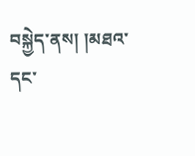བསྐྱེད་ནས། །མཐའ་དང་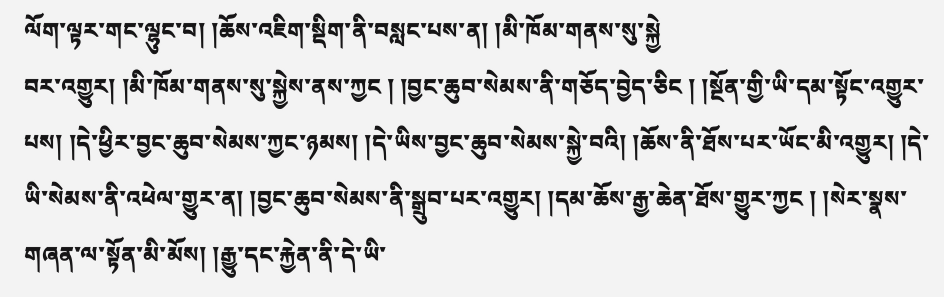ལོག་ལྟར་གང་ལྷུང་བ། །ཆོས་འཇིག་སྡིག་ནི་བསླང་པས་ན། །མི་ཁོམ་གནས་སུ་སྐྱེ
བར་འགྱུར། །མི་ཁོམ་གནས་སུ་སྐྱེས་ནས་ཀྱང ། །བྱང་ཆུབ་སེམས་ནི་གཅོད་བྱེད་ཅིང ། །སྔོན་གྱི་ཡི་དམ་སྟོང་འགྱུར་པས། །དེ་ཕྱིར་བྱང་ཆུབ་སེམས་ཀྱང་ཉམས། །དེ་ཡིས་བྱང་ཆུབ་སེམས་སྐྱེ་བའི། །ཆོས་ནི་ཐོས་པར་ཡོང་མི་འགྱུར། །དེ་ཡི་སེམས་ནི་འཕེལ་གྱུར་ན། །བྱང་ཆུབ་སེམས་ནི་སྒྲུབ་པར་འགྱུར། །དམ་ཆོས་རྒྱ་ཆེན་ཐོས་གྱུར་ཀྱང ། །སེར་སྣས་གཞན་ལ་སྟོན་མི་མོས། །རྒྱུ་དང་རྐྱེན་ནི་དེ་ཡི་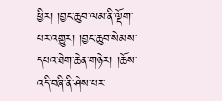ཕྱིར། །བྱང་ཆུབ་ལམ་ནི་ལྡོག་པར་འགྱུར། །བྱང་ཆུབ་སེམས་དཔའ་ཐེག་ཆེན་གཉེར། །ཆོས་འདི་བཞི་ནི་ཤེས་པར་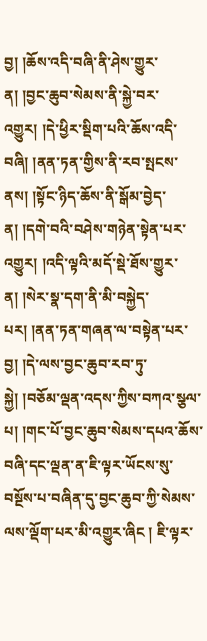བྱ། །ཆོས་འདི་བཞི་ནི་ཤེས་གྱུར་ན། །བྱང་ཆུབ་སེམས་ནི་སྐྱེ་བར་འགྱུར། །དེ་ཕྱིར་སྡིག་པའི་ཆོས་འདི་བཞི། །ནན་ཏན་གྱིས་ནི་རབ་སྤངས་ནས། །སྟོང་ཉིད་ཆོས་ནི་སྒོམ་བྱེད་ན། །དགེ་བའི་བཤེས་གཉེན་སྟེན་པར་འགྱུར། །འདི་ལྟའི་མདོ་སྡེ་ཐོས་གྱུར་ན། །སེར་སྣ་དག་ནི་མི་བསྐྱེད་པར། །ནན་ཏན་གཞན་ལ་བསྟེན་པར་བྱ། །དེ་ལས་བྱང་ཆུབ་རབ་ཏུ་སྐྱེ། །བཅོམ་ལྡན་འདས་ཀྱིས་བཀའ་སྩལ་པ། །གང་པོ་བྱང་ཆུབ་སེམས་དཔའ་ཆོས་བཞི་དང་ལྡན་ན་ཇི་ལྟར་ཡོངས་སུ་བསྔོས་པ་བཞིན་དུ་བྱང་ཆུབ་ཀྱི་སེམས་ལས་ལྡོག་པར་མི་འགྱུར་ཞིང ། ཇི་ལྟར་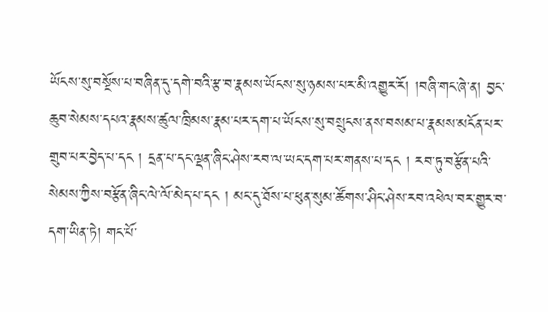ཡོངས་སུ་བསྔོས་པ་བཞིན་དུ་དགེ་བའི་རྩ་བ་རྣམས་ཡོངས་སུ་ཉམས་པར་མི་འགྱུར་རོ། །བཞི་གང་ཞེ་ན། བྱང་ཆུབ་སེམས་དཔའ་རྣམས་ཚུལ་ཁྲིམས་རྣམ་པར་དག་པ་ཡོངས་སུ་བསྲུངས་ནས་བསམ་པ་རྣམས་མངོན་པར་གྲུབ་པར་བྱེད་པ་དང ། དྲན་པ་དང་ལྡན་ཞིང་ཤེས་རབ་ལ་ཡང་དག་པར་གནས་པ་དང ། རབ་ཏུ་བརྩོན་པའི་སེམས་ཀྱིས་བརྩོན་ཞིང་ལེ་ལོ་མེད་པ་དང ། མང་དུ་ཐོས་པ་ཕུན་སུམ་ཚོགས་ཤིང་ཤེས་རབ་འཕེལ་བར་གྱུར་བ་དག་ཡིན་ཏེ། གང་པོ་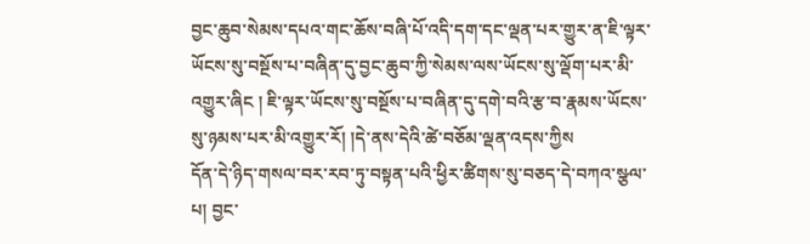བྱང་ཆུབ་སེམས་དཔའ་གང་ཆོས་བཞི་པོ་འདི་དག་དང་ལྡན་པར་གྱུར་ན་ཇི་ལྟར་ཡོངས་སུ་བསྔོས་པ་བཞིན་དུ་བྱང་ཆུབ་ཀྱི་སེམས་ལས་ཡོངས་སུ་ལྡོག་པར་མི་འགྱུར་ཞིང ། ཇི་ལྟར་ཡོངས་སུ་བསྔོས་པ་བཞིན་དུ་དགེ་བའི་རྩ་བ་རྣམས་ཡོངས་སུ་ཉམས་པར་མི་འགྱུར་རོ། །དེ་ནས་དེའི་ཚེ་བཅོམ་ལྡན་འདས་ཀྱིས
དོན་དེ་ཉིད་གསལ་བར་རབ་ཏུ་བསྟན་པའི་ཕྱིར་ཚིགས་སུ་བཅད་དེ་བཀའ་སྩལ་པ། བྱང་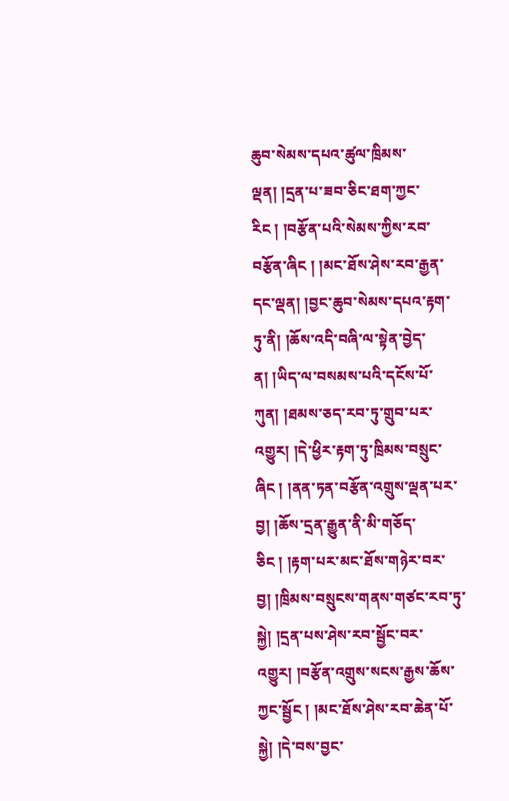ཆུབ་སེམས་དཔའ་ཚུལ་ཁྲིམས་ལྡན། །དྲན་པ་ཟབ་ཅིང་ཐག་ཀྱང་རིང ། །བརྩོན་པའི་སེམས་ཀྱིས་རབ་བརྩོན་ཞིང ། །མང་ཐོས་ཤེས་རབ་རྒྱན་དང་ལྡན། །བྱང་ཆུབ་སེམས་དཔའ་རྟག་ཏུ་ནི། །ཆོས་འདི་བཞི་ལ་སྟེན་བྱེད་ན། །ཡིད་ལ་བསམས་པའི་དངོས་པོ་ཀུན། །ཐམས་ཅད་རབ་ཏུ་གྲུབ་པར་འགྱུར། །དེ་ཕྱིར་རྟག་ཏུ་ཁྲིམས་བསྲུང་ཞིང ། །ནན་ཏན་བརྩོན་འགྲུས་ལྡན་པར་བྱ། །ཆོས་དྲན་རྒྱུན་ནི་མི་གཅོད་ཅིང ། །རྟག་པར་མང་ཐོས་གཉེར་བར་བྱ། །ཁྲིམས་བསྲུངས་གནས་གཙང་རབ་ཏུ་སྐྱེ། །དྲན་པས་ཤེས་རབ་སྦྱོང་བར་འགྱུར། །བརྩོན་འགྲུས་སངས་རྒྱས་ཆོས་ཀྱང་སྦྱོང ། །མང་ཐོས་ཤེས་རབ་ཆེན་པོ་སྐྱེ། །དེ་བས་བྱང་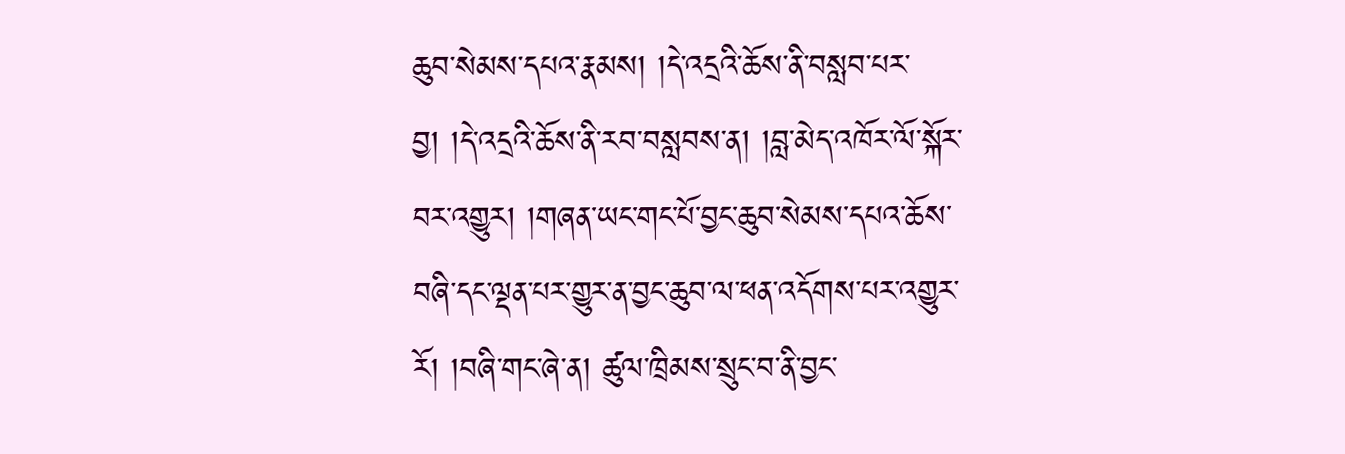ཆུབ་སེམས་དཔའ་རྣམས། །དེ་འདྲའི་ཆོས་ནི་བསླབ་པར་བྱ། །དེ་འདྲའི་ཆོས་ནི་རབ་བསླབས་ན། །བླ་མེད་འཁོར་ལོ་སྐོར་བར་འགྱུར། །གཞན་ཡང་གང་པོ་བྱང་ཆུབ་སེམས་དཔའ་ཆོས་བཞི་དང་ལྡན་པར་གྱུར་ན་བྱང་ཆུབ་ལ་ཕན་འདོགས་པར་འགྱུར་རོ། །བཞི་གང་ཞེ་ན། ཚུལ་ཁྲིམས་སྲུང་བ་ནི་བྱང་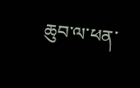ཆུབ་ལ་ཕན་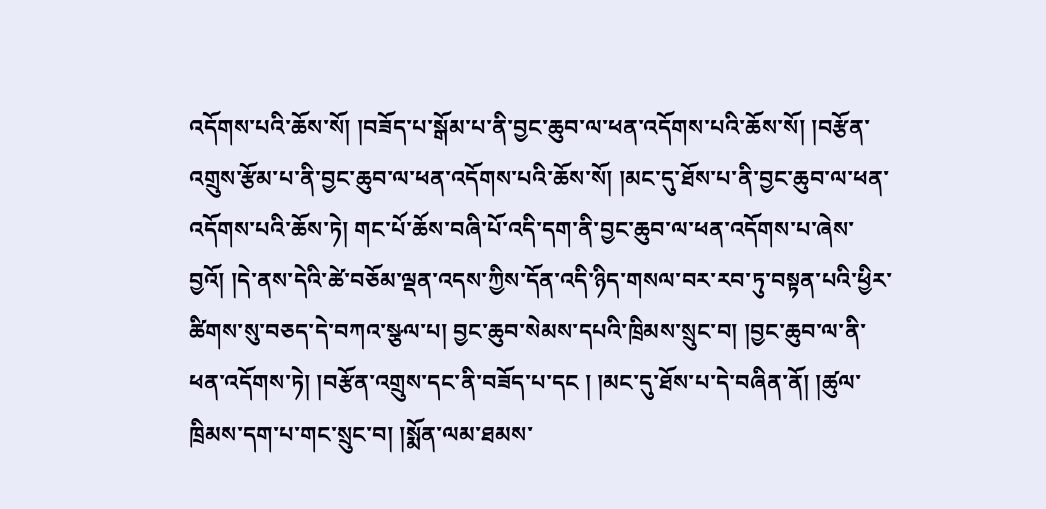འདོགས་པའི་ཆོས་སོ། །བཟོད་པ་སྒོམ་པ་ནི་བྱང་ཆུབ་ལ་ཕན་འདོགས་པའི་ཆོས་སོ། །བརྩོན་འགྲུས་རྩོམ་པ་ནི་བྱང་ཆུབ་ལ་ཕན་འདོགས་པའི་ཆོས་སོ། །མང་དུ་ཐོས་པ་ནི་བྱང་ཆུབ་ལ་ཕན་འདོགས་པའི་ཆོས་ཏེ། གང་པོ་ཆོས་བཞི་པོ་འདི་དག་ནི་བྱང་ཆུབ་ལ་ཕན་འདོགས་པ་ཞེས་བྱའོ། །དེ་ནས་དེའི་ཚེ་བཅོམ་ལྡན་འདས་ཀྱིས་དོན་འདི་ཉིད་གསལ་བར་རབ་ཏུ་བསྟན་པའི་ཕྱིར་ཚིགས་སུ་བཅད་དེ་བཀའ་སྩལ་པ། བྱང་ཆུབ་སེམས་དཔའི་ཁྲིམས་སྲུང་བ། །བྱང་ཆུབ་ལ་ནི་ཕན་འདོགས་ཏེ། །བརྩོན་འགྲུས་དང་ནི་བཟོད་པ་དང ། །མང་དུ་ཐོས་པ་དེ་བཞིན་ནོ། །ཚུལ་ཁྲིམས་དག་པ་གང་སྲུང་བ། །སྨོན་ལམ་ཐམས་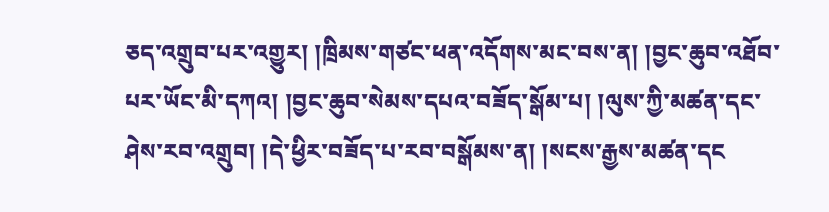ཅད་འགྲུབ་པར་འགྱུར། །ཁྲིམས་གཙང་ཕན་འདོགས་མང་བས་ན། །བྱང་ཆུབ་འཐོབ་པར་ཡོང་མི་དཀའ། །བྱང་ཆུབ་སེམས་དཔའ་བཟོད་སྒོམ་པ། །ལུས་ཀྱི་མཚན་དང་ཤེས་རབ་འགྲུབ། །དེ་ཕྱིར་བཟོད་པ་རབ་བསྒོམས་ན། །སངས་རྒྱས་མཚན་དང